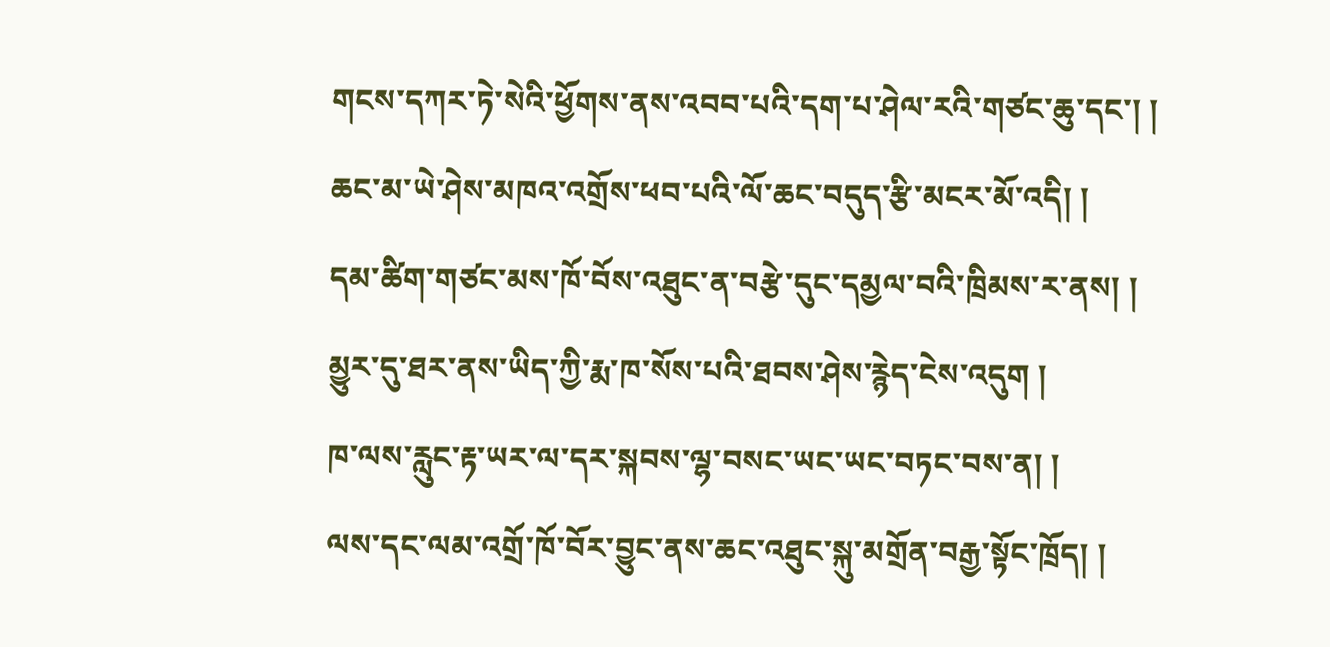གངས་དཀར་ཏེ་སེའི་ཕྱོགས་ནས་འབབ་པའི་དག་པ་ཤེལ་རའི་གཙང་ཆུ་དང་། །
ཆང་མ་ཡེ་ཤེས་མཁའ་འགྲོས་ཕབ་པའི་ལོ་ཆང་བདུད་རྩི་མངར་མོ་འདི། །
དམ་ཚིག་གཙང་མས་ཁོ་བོས་འཐུང་ན་བརྩེ་དུང་དམྱལ་བའི་ཁྲིམས་ར་ནས། །
མྱུར་དུ་ཐར་ནས་ཡིད་ཀྱི་རྨ་ཁ་སོས་པའི་ཐབས་ཤེས་རྙེད་ངེས་འདུག །
ཁ་ལས་རླུང་རྟ་ཡར་ལ་དར་སྐབས་ལྷ་བསང་ཡང་ཡང་བཏང་བས་ན། །
ལས་དང་ལམ་འགྲོ་ཁོ་བོར་བྱུང་ནས་ཆང་འཐུང་སྐུ་མགྲོན་བརྒྱ་སྟོང་ཁྲོད། །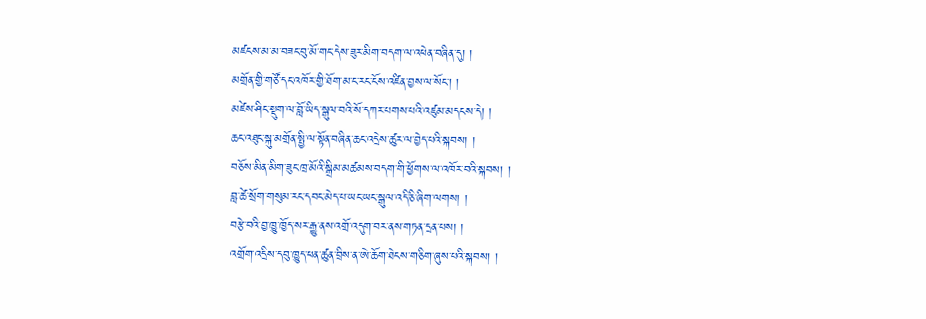མཛངས་མ་མ་བཟང་བུ་མོ་གང་དེས་ཟུར་མིག་བདག་ལ་འཕེན་བཞིན་དུ། །
མགྲོན་གྱི་གཙོ་དང་འཁོར་གྱི་ཐོག་མ་ང་རང་ངོས་འཛིན་བྱས་ལ་སོང་། །
མཛེས་ཤིང་སྡུག་ལ་བློ་ཡིད་སྒུལ་བའི་སོ་དཀར་པགས་པའི་འཛུམ་མདངས་དེ། །
ཆང་འཐུང་སྐུ་མགྲོན་སྤྱི་ལ་སྟོན་བཞིན་ཆང་འདྲེས་ཚུར་ལ་བྱེད་པའི་སྐབས། །
བཅོས་མིན་མིག་ཟུང་ཁྲ་མོའི་སྒྲིམ་མཚམས་བདག་གི་ཕྱོགས་ལ་འཁོར་བའི་སྐབས། །
བླ་ཚེ་སྲོག་གསུམ་རང་དབང་མེད་པ་ཡང་ཡང་སྒུལ་འདི་ཅི་ཞིག་ལགས། །
བརྩེ་བའི་བྱ་ཁྱུ་ཁྱོད་སར་རྒྱུ་ནས་འགྲོ་འདུག་བར་ནས་གཏན་དྲན་པས། །
འགྲོག་འདྲིས་དབུ་ཁྱུད་ཕན་ཚུན་བྲིས་ན་ཨེ་ཆོག་ཐེངས་གཅིག་ཞུས་པའི་སྐབས། །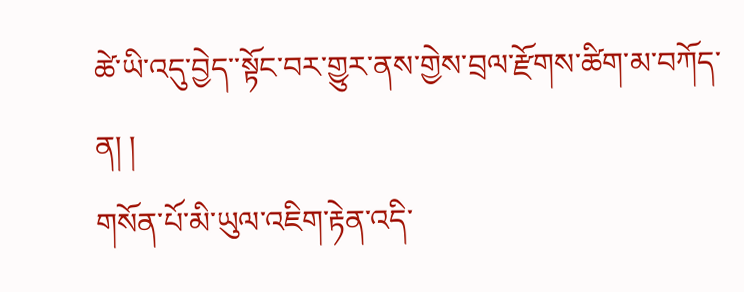ཚེ་ཡི་འདུ་བྱེད་་སྟོང་བར་གྱུར་ནས་གྱེས་བྲལ་རྫོགས་ཚིག་མ་བཀོད་ན། །
གསོན་པོ་མི་ཡུལ་འཇིག་རྟེན་འདི་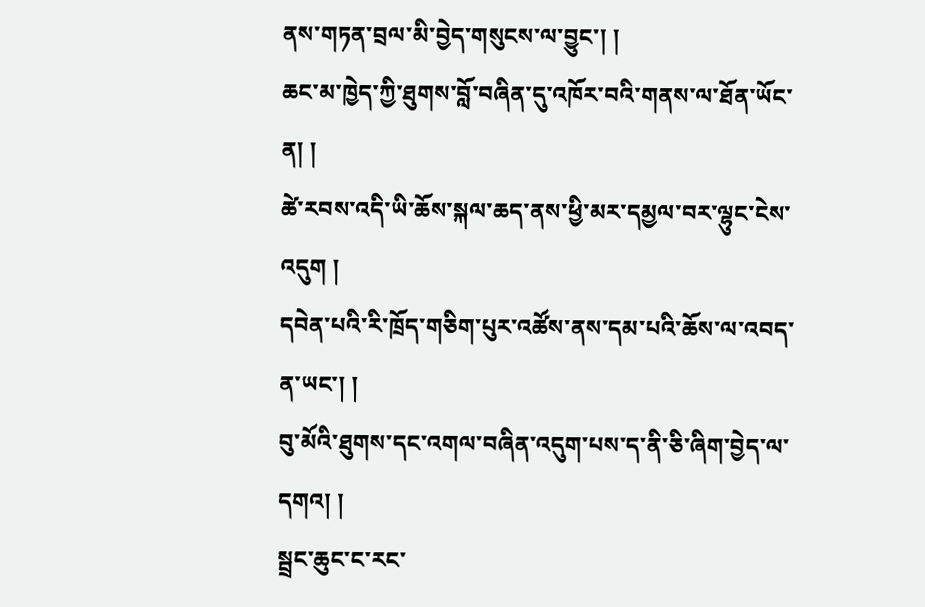ནས་གཏན་བྲལ་མི་བྱེད་གསུངས་ལ་བྱུང་། །
ཆང་མ་ཁྱེད་ཀྱི་ཐུགས་བློ་བཞིན་དུ་འཁོར་བའི་གནས་ལ་ཐོན་ཡོང་ན། །
ཚེ་རབས་འདི་ཡི་ཆོས་སྐལ་ཆད་ནས་ཕྱི་མར་དམྱལ་བར་ལྷུང་ངེས་འདུག །
དབེན་པའི་རི་ཁྲོད་གཅིག་པུར་འཚོས་ནས་དམ་པའི་ཆོས་ལ་འབད་ན་ཡང་། །
བུ་མོའི་ཐུགས་དང་འགལ་བཞིན་འདུག་པས་ད་ནི་ཅི་ཞིག་བྱེད་ལ་དགའ། །
སྦྲང་ཆུང་ང་རང་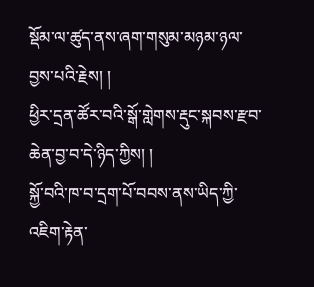སྡོམ་ལ་ཚུད་ནས་ཞག་གསུམ་མཉམ་ཉལ་བྱས་པའི་རྗེས། །
ཕྱིར་དྲན་ཚོར་བའི་སྒོ་གླེགས་རྡུང་སྐབས་རྫབ་ཆེན་བྱ་བ་དེ་ཉིད་ཀྱིས། །
སྐྱོ་བའི་ཁ་བ་དྲག་པོ་བབས་ནས་ཡིད་ཀྱི་འཇིག་རྟེན་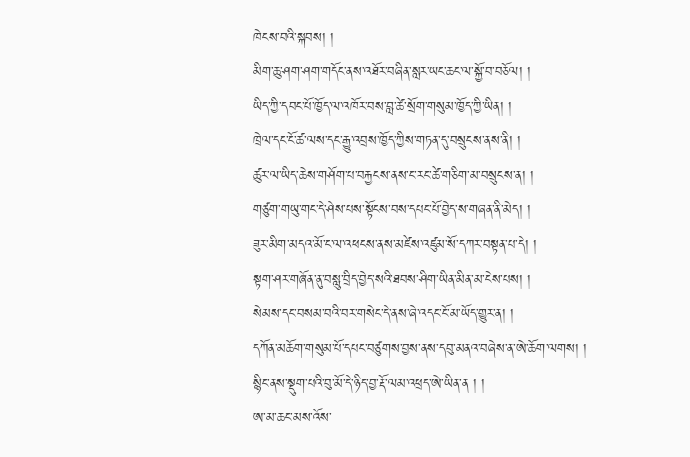ཁེངས་བའི་སྐབས། །
མིག་ཆུ་ཤག་ཤག་གདོང་ནས་འཐོར་བཞིན་སླར་ཡང་ཆང་ལ་སྐྱོ་བ་བཅོལ། །
ཡིད་ཀྱི་དབང་པོ་ཁྱོད་ལ་འཁོར་བས་བླ་ཚེ་སྲོག་གསུམ་ཁྱོད་ཀྱི་ཡིན། །
ཁྲེལ་དང་ངོ་ཚ་ལས་དང་རྒྱུ་འབྲས་ཁྱོད་ཀྱིས་གཏན་དུ་བསྲུངས་ནས་ནི། །
ཚུར་ལ་ཡིད་ཆེས་གཤོག་པ་བརྐྱངས་ནས་ང་རང་ཚེ་གཅིག་མ་བསྲུངས་ན། །
གཙུག་གཡུ་གང་དེ་ཤེས་པས་སྟོངས་བས་དཔང་པོ་བྱེད་ས་གཞན་ནི་མེད། །
ཟུར་མིག་མདའ་མོ་ང་ལ་འཕངས་ནས་མཛེས་འཛུམ་སོ་དཀར་བསྟན་པ་དེ། །
སྟག་ཤར་གཞོན་ནུ་བསླུ་བྲིད་བྱེད་སའི་ཐབས་ཤིག་ཡིན་མིན་མ་ངེས་པས། །
སེམས་དང་བསམ་བའི་བར་གསེང་དེ་ནས་ཞེ་འདང་ངོ་མ་ཡོད་གྱུར་ན། །
དཀོན་མཆོག་གསུམ་པོ་དཔང་བཙུགས་བྱས་ནས་དབུ་མནའ་བཞེས་ན་ཨེ་ཆོག་ལགས། །
སྙིང་ནས་སྡུག་པའི་བུ་མོ་དེ་ཉིད་བྱ་རྡོ་ལམ་འཕྲད་ཨེ་ཡིན་ན ། །
ཨ་མ་ཆང་མས་འོས་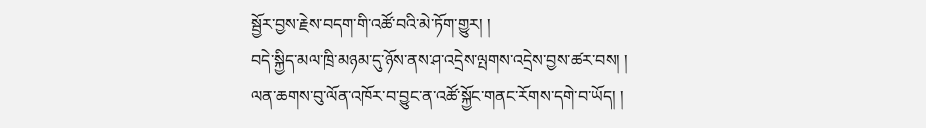སྦྱོར་བྱས་རྗེས་བདག་གི་འཚོ་བའི་མེ་ཏོག་གྱུར། །
བདེ་སྐྱིད་མལ་ཁྲི་མཉམ་དུ་ཉོས་ནས་ཤ་འདྲེས་ལྤགས་འདྲེས་བྱས་ཚར་བས། །
ལན་ཆགས་བུ་ལོན་འཁོར་བ་བྱུང་ན་འཚོ་སྐྱོང་གནང་རོགས་དགེ་བ་ཡོད། །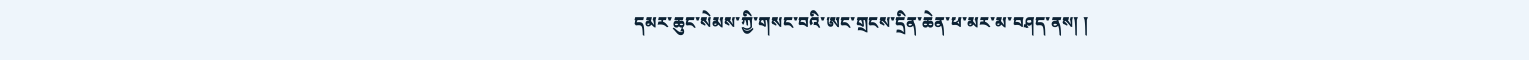དམར་ཆུང་སེམས་ཀྱི་གསང་བའི་ཨང་གྲངས་དྲིན་ཆེན་ཕ་མར་མ་བཤད་ནས། །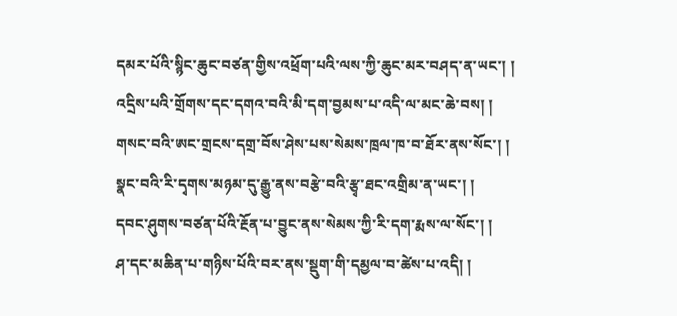དམར་པོའི་སྙིང་ཆུང་བཙན་གྱིས་འཕྲོག་པའི་ལས་ཀྱི་ཆུང་མར་བཤད་ན་ཡང་། །
འདྲིས་པའི་གྲོགས་དང་དགའ་བའི་མི་དག་བྱམས་པ་འདི་ལ་མང་ཆེ་བས། །
གསང་བའི་ཨང་གྲངས་དགྲ་བོས་ཤེས་པས་སེམས་ཁྲལ་ཁ་བ་ཐོར་ནས་སོང་། །
སྣང་བའི་རི་དྭགས་མཉམ་དུ་རྒྱུ་ནས་བརྩེ་བའི་རྩྭ་ཐང་འགྲིམ་ན་ཡང་། །
དབང་ཤུགས་བཙན་པོའི་རྔོན་པ་བྱུང་ནས་སེམས་ཀྱི་རི་དག་རྨས་ལ་སོང་། །
ཤ་དང་མཆིན་པ་གཉིས་པོའི་བར་ནས་སྡུག་གི་དམྱལ་བ་ཚེས་པ་འདི། །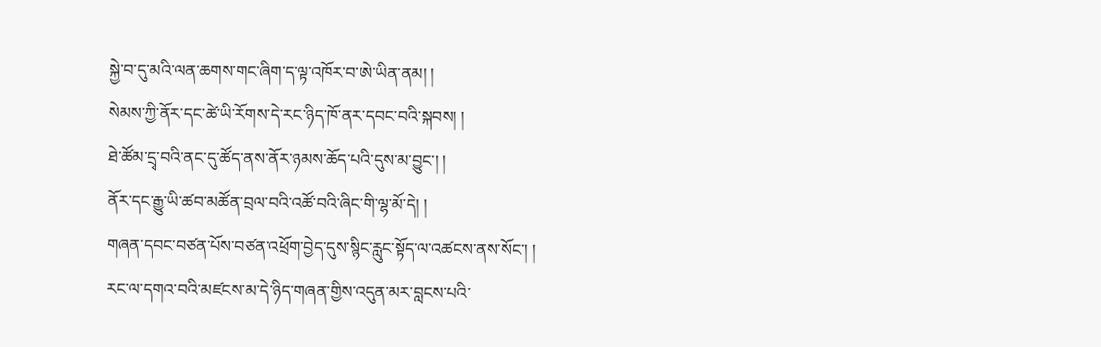སྐྱེ་བ་དུ་མའི་ལན་ཆགས་གང་ཞིག་ད་ལྟ་འཁོར་བ་ཨེ་ཡིན་ནམ། །
སེམས་ཀྱི་ནོར་དང་ཚེ་ཡི་རོགས་དེ་རང་ཉིད་ཁོ་ནར་དབང་བའི་སྐབས། །
ཐེ་ཚོམ་དྲྭ་བའི་ནང་དུ་ཚོད་ནས་ནོར་ཉམས་ཆོད་པའི་དུས་མ་བྱུང་། །
ནོར་དང་རྒྱུ་ཡི་ཚབ་མཚོན་བྲལ་བའི་འཚོ་བའི་ཞིང་གི་ལྷ་མོ་དེ། །
གཞན་དབང་བཙན་པོས་བཙན་འཕྲོག་བྱེད་དུས་སྙིང་རླུང་སྟོད་ལ་འཚངས་ནས་སོང་། །
རང་ལ་དགའ་བའི་མཛངས་མ་དེ་ཉིད་གཞན་གྱིས་འདུན་མར་བླངས་པའི་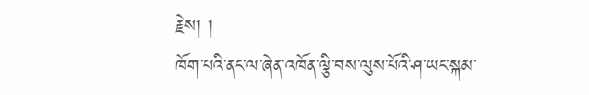རྗེས། །
ཁོག་པའི་ནང་ལ་ཞེན་འཁོན་ལྕི་བས་ལུས་པོའི་ཤ་ཡང་སྐམ་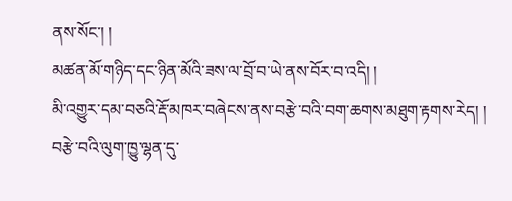ནས་སོང་། །
མཚན་མོ་གཉིད་དང་ཉིན་མོའི་ཟས་ལ་བྲོ་བ་ཡེ་ནས་བོར་བ་འདི། །
མི་འགྱུར་དམ་བཅའི་རྡོ་མཁར་བཞེངས་ནས་བརྩེ་བའི་བག་ཆགས་མཐུག་རྟགས་རེད། །
བརྩེ་བའི་ལུག་ཁྱུ་ལྷན་དུ་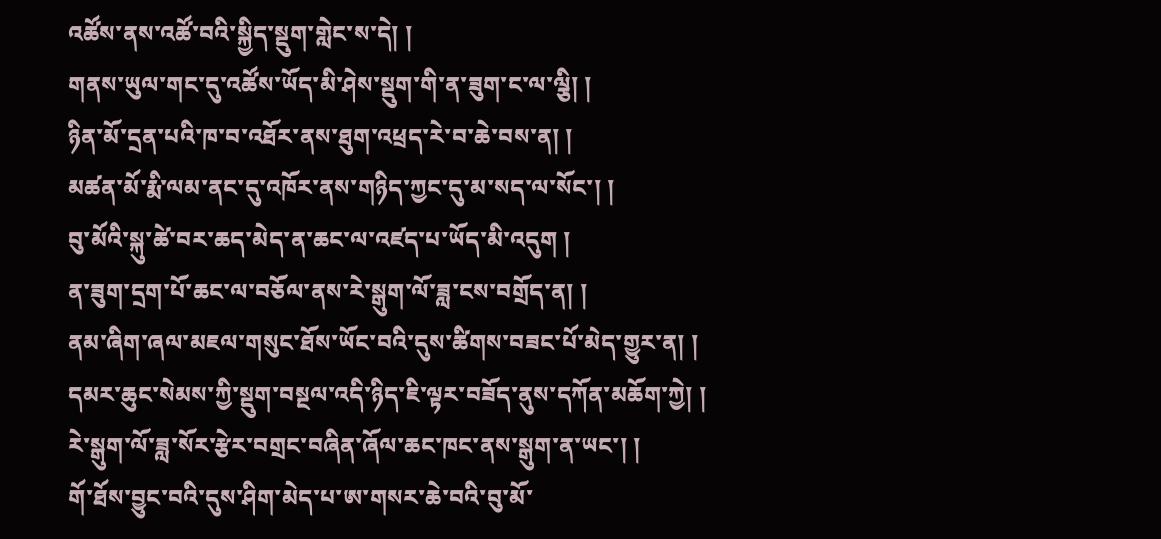འཚོས་ནས་འཚོ་བའི་སྐྱིད་སྡུག་གླེང་ས་དེ། །
གནས་ཡུལ་གང་དུ་འཚོས་ཡོད་མི་ཤེས་སྡུག་གི་ན་ཟུག་ང་ལ་ལྕི། །
ཉིན་མོ་དྲན་པའི་ཁ་བ་འཐོར་ནས་ཐུག་འཕྲད་རེ་བ་ཆེ་བས་ན། །
མཚན་མོ་རྨི་ལམ་ནང་དུ་འཁོར་ནས་གཉིད་ཀྱང་དུ་མ་སད་ལ་སོང་། །
བུ་མོའི་སྐུ་ཚེ་བར་ཆད་མེད་ན་ཆང་ལ་འཛད་པ་ཡོད་མི་འདུག །
ན་ཟུག་དྲག་པོ་ཆང་ལ་བཅོལ་ནས་རེ་སྒུག་ལོ་ཟླ་ངས་བགྲོད་ན། །
ནམ་ཞིག་ཞལ་མཇལ་གསུང་ཐོས་ཡོང་བའི་དུས་ཚིགས་བཟང་པོ་མེད་གྱུར་ན། །
དམར་ཆུང་སེམས་ཀྱི་སྡུག་བསྔལ་འདི་ཉིད་ཇི་ལྟར་བཟོད་ནུས་དཀོན་མཆོག་ཀྱེ། །
རེ་སྒུག་ལོ་ཟླ་སོར་རྩེར་བགྲང་བཞིན་ཞོལ་ཆང་ཁང་ནས་སྒུག་ན་ཡང་། །
གོ་ཐོས་བྱུང་བའི་དུས་ཤིག་མེད་པ་ཨ་གསར་ཆེ་བའི་བུ་མོ་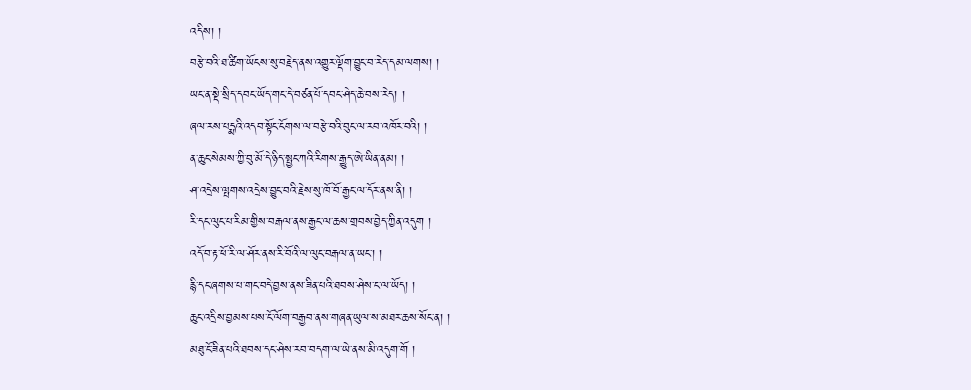འདིས། །
བརྩེ་བའི་ཐ་ཚིག་ཡོངས་སུ་བརྗེད་ནས་འགྱུར་ལྡོག་བྱུང་བ་རེད་དམ་ལགས། །
ཡང་ན་སྡེ་སྲིད་དབང་ཡོད་གང་དེ་བཙན་པོ་དབང་ཤེད་ཆེ་བས་རེད། །
ཞལ་རས་པདྨའི་འདབ་སྟོང་ངོགས་ལ་བརྩེ་བའི་བུང་ལ་རབ་འཁོར་བའི། །
ན་ཆུང་སེམས་ཀྱི་བུ་མོ་དེ་ཉིད་སྤྱང་ཀའི་རིགས་རྒྱུད་ཨེ་ཡིན་ནམ། །
ཤ་འདྲེས་ལྤགས་འདྲེས་བྱུང་བའི་རྗེས་སུ་ཁོ་བོ་རྒྱང་ལ་དོར་ནས་ནི། །
རི་དང་ལུང་པ་རིམ་གྱིས་བརྒལ་ནས་རྒྱང་ལ་ཆས་གྲབས་བྱེད་ཀྱིན་འདུག །
འདོ་བ་རྟ་ཕོ་རི་ལ་ཤོར་ནས་རི་བོའི་ལ་ལུང་བརྒལ་ན་ཡང་། །
རྙི་དང་ཞགས་པ་གང་བདེ་བྱས་ནས་ཟིན་པའི་ཐབས་ཤེས་ང་ལ་ཡོད། །
ཆུང་འདྲིས་བྱམས་པས་ངོ་ལོག་བརྒྱབ་ནས་གཞན་ཡུལ་ས་མཐར་ཆས་སོང་ན། །
མཐུ་ངོ་ཟིན་པའི་ཐབས་དང་ཤེས་རབ་བདག་ལ་ཡེ་ནས་མི་འདུག་གོ །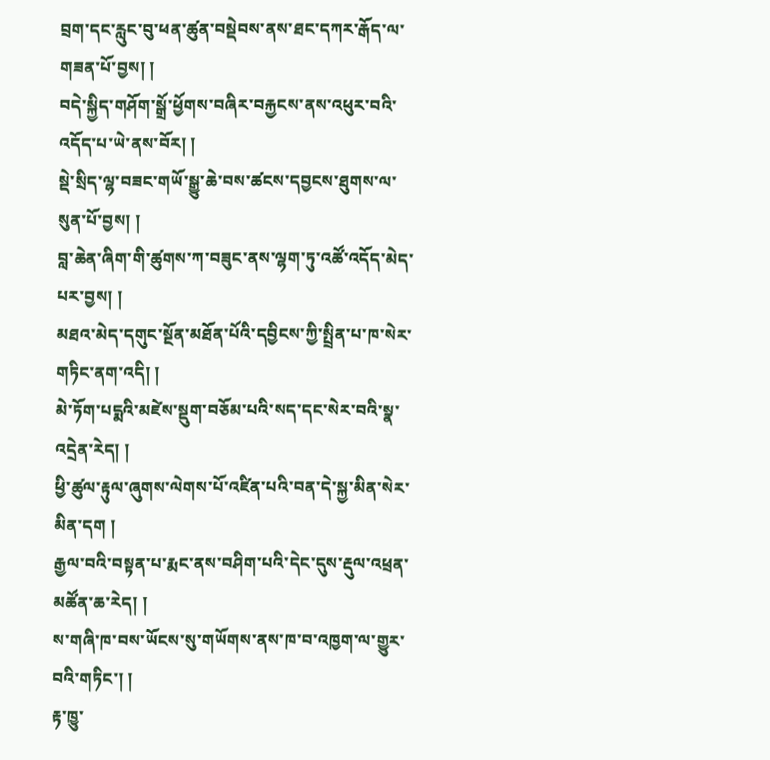བྲག་དང་རླུང་བུ་ཕན་ཚུན་བསྡེབས་ནས་ཐང་དཀར་རྒོད་ལ་གཟན་པོ་བྱས། །
བདེ་སྐྱིད་གཤོག་སྒྲོ་ཕྱོགས་བཞིར་བརྐྱངས་ནས་འཕུར་བའི་འདོད་པ་ཡེ་ནས་བོར། །
སྡེ་སྲིད་ལྷ་བཟང་གཡོ་སྒྱུ་ཆེ་བས་ཚངས་དབྱངས་ཐུགས་ལ་སུན་པོ་བྱས། །
བླ་ཆེན་ཞིག་གི་ཚུགས་ཀ་བཟུང་ནས་ལྷག་ཏུ་འཚོ་འདོད་མེད་པར་བྱས། །
མཐའ་མེད་དགུང་སྔོན་མཐོན་པོའི་དབྱིངས་ཀྱི་སྤྲིན་པ་ཁ་སེར་གཏིང་ནག་འདི། །
མེ་ཏོག་པདྨའི་མཛེས་སྡུག་བཅོམ་པའི་སད་དང་སེར་བའི་སྣ་འདྲེན་རེད། །
ཕྱི་ཚུལ་རྟུལ་ཞུགས་ལེགས་པོ་འཛིན་པའི་བན་དེ་སྐྱ་མིན་སེར་མིན་དག །
རྒྱལ་བའི་བསྟན་པ་རྨང་ནས་བཤིག་པའི་དེང་དུས་རྡུལ་འཕྲན་མཚོན་ཆ་རེད། །
ས་གཞི་ཁ་བས་ཡོངས་སུ་གཡོགས་ནས་ཁ་བ་འཁྱག་ལ་གྱུར་བའི་གཏིང་། །
རྟ་ཁྱུ་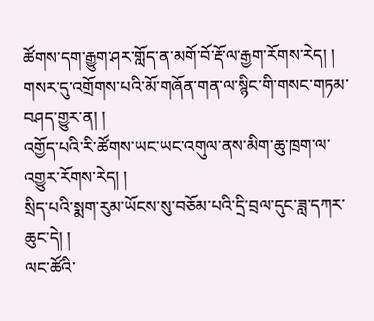ཚོགས་དག་རྒྱུག་ཤར་གློད་ན་མགོ་བོ་རྡོ་ལ་རྒྱག་རོགས་རེད། །
གསར་དུ་འགྲོགས་པའི་མོ་གཞོན་གན་ལ་སྙིང་གི་གསང་གཏམ་བཤད་གྱུར་ན། །
འགྱོད་པའི་རི་ཚོགས་ཡང་ཡང་འགུལ་ནས་མིག་ཆུ་ཁྲག་ལ་འགྱུར་རོགས་རེད། །
སྲིད་པའི་སྨག་རུམ་ཡོངས་སུ་བཅོམ་པའི་དྲི་བྲལ་དུང་ཟླ་དཀར་ཆུང་དེ། །
ལང་ཚོའི་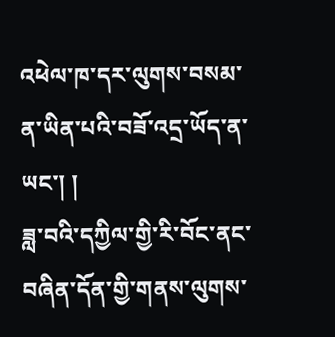འཕེལ་ཁ་དར་ལུགས་བསམ་ན་ཡིན་པའི་བཟོ་འདྲ་ཡོད་ན་ཡང་། །
ཟླ་བའི་དཀྱིལ་གྱི་རི་བོང་ནང་བཞིན་དོན་གྱི་གནས་ལུགས་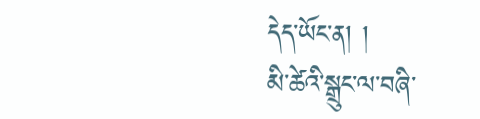དེད་ཡོང་ན། །
མི་ཚེའི་སྒྲུང་ལ་བཞི་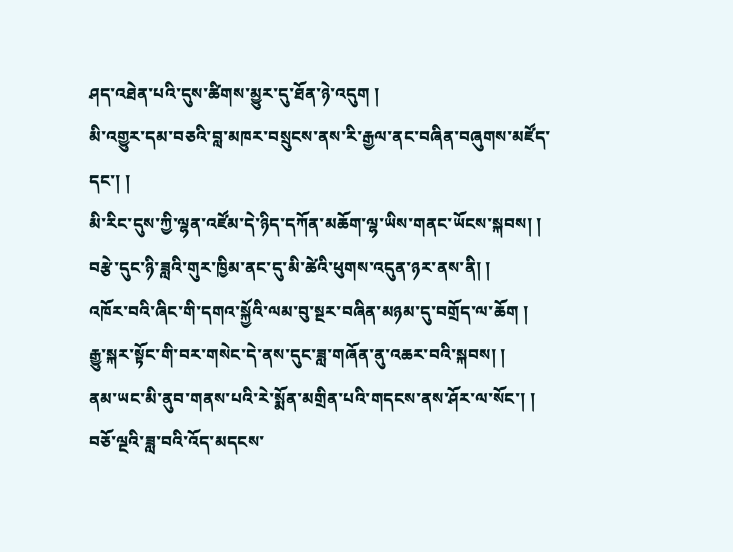ཤད་འཐེན་པའི་དུས་ཚིགས་མྱུར་དུ་ཐོན་ཉེ་འདུག །
མི་འགྱུར་དམ་བཅའི་བླ་མཁར་བསྲུངས་ནས་རི་རྒྱལ་ནང་བཞིན་བཞུགས་མཛོད་དང་། །
མི་རིང་དུས་ཀྱི་ལྷན་འཛོམ་དེ་ཉིད་དཀོན་མཆོག་ལྷ་ཡིས་གནང་ཡོངས་སྐབས། །
བརྩེ་དུང་ཉི་ཟླའི་གུར་ཁྱིམ་ནང་དུ་མི་ཚེའི་ཕུགས་འདུན་ཉར་ནས་ནི། །
འཁོར་བའི་ཞིང་གི་དགའ་སྐྱོའི་ལམ་བུ་སྔར་བཞིན་མཉམ་དུ་བགྲོད་ལ་ཆོག །
རྒྱུ་སྐར་སྟོང་གི་བར་གསེང་དེ་ནས་དུང་ཟླ་གཞོན་ནུ་འཆར་བའི་སྐབས། །
ནམ་ཡང་མི་ནུབ་གནས་པའི་རེ་སྨོན་མགྲིན་པའི་གདངས་ནས་ཤོར་ལ་སོང་། །
བཅོ་ལྔའི་ཟླ་བའི་འོད་མདངས་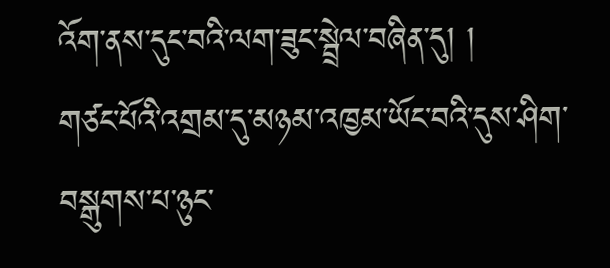འོག་ནས་དུང་བའི་ལག་ཟུང་སྦྲེལ་བཞིན་དུ། །
གཙང་པོའི་འགྲམ་དུ་མཉམ་འཁྱམ་ཡོང་བའི་དུས་ཤིག་བསྒུགས་པ་ཉུང་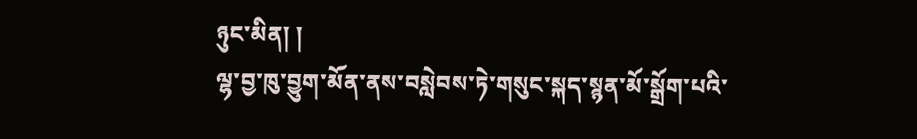ཉུང་མིན། །
ལྷ་བྱ་ཁུ་བྱུག་མོན་ནས་བསླེབས་ཏེ་གསུང་སྐད་སྙན་མོ་སྒྲོག་པའི་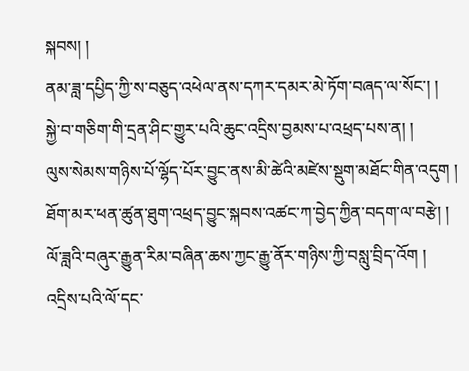སྐབས། །
ནམ་ཟླ་དཔྱིད་ཀྱི་ས་བཅུད་འཕེལ་ནས་དཀར་དམར་མེ་ཏོག་བཞད་ལ་སོང་། །
སྐྱེ་བ་གཅིག་གི་དྲན་ཤིང་གྱུར་པའི་ཆུང་འདྲིས་བྱམས་པ་འཕྲད་པས་ན། །
ལུས་སེམས་གཉིས་པོ་ལྷོད་པོར་བྱུང་ནས་མི་ཚེའི་མཛེས་སྡུག་མཐོང་གིན་འདུག །
ཐོག་མར་ཕན་ཚུན་ཐུག་འཕྲད་བྱུང་སྐབས་འཚང་ཀ་བྱེད་ཀྱིན་བདག་ལ་བརྩེ། །
ལོ་ཟླའི་བཞུར་རྒྱུན་རིམ་བཞིན་ཆས་ཀྱང་རྒྱུ་ནོར་གཉིས་ཀྱི་བསླུ་བྲིད་འོག །
འདྲིས་པའི་ལོ་དང་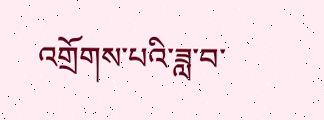འགྲོགས་པའི་ཟླ་བ་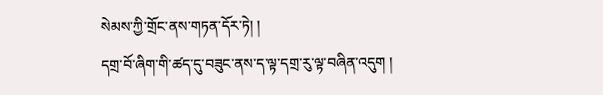སེམས་ཀྱི་གྲོང་ནས་གཏན་དོར་ཏེ། །
དགྲ་བོ་ཞིག་གི་ཚད་དུ་བཟུང་ནས་ད་ལྟ་དགྲ་རུ་ལྟ་བཞིན་འདུག །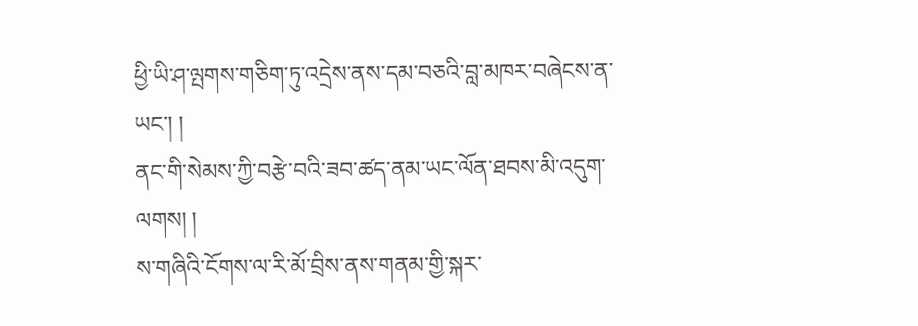ཕྱི་ཡི་ཤ་ལྤགས་གཅིག་ཏུ་འདྲེས་ནས་དམ་བཅའི་བླ་མཁར་བཞེངས་ན་ཡང་། །
ནང་གི་སེམས་ཀྱི་བརྩེ་བའི་ཟབ་ཚད་ནམ་ཡང་ལོན་ཐབས་མི་འདུག་ལགས། །
ས་གཞིའི་ངོགས་ལ་རི་མོ་བྲིས་ནས་གནམ་གྱི་སྐར་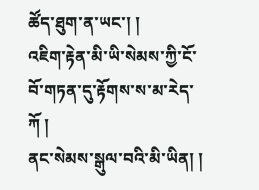ཚོད་ཐུག་ན་ཡང་། །
འཇིག་རྟེན་མི་ཡི་སེམས་ཀྱི་ངོ་བོ་གཏན་དུ་རྟོགས་ས་མ་རེད་ཀོ །
ནང་སེམས་སྒུལ་བའི་མི་ཡིན། །